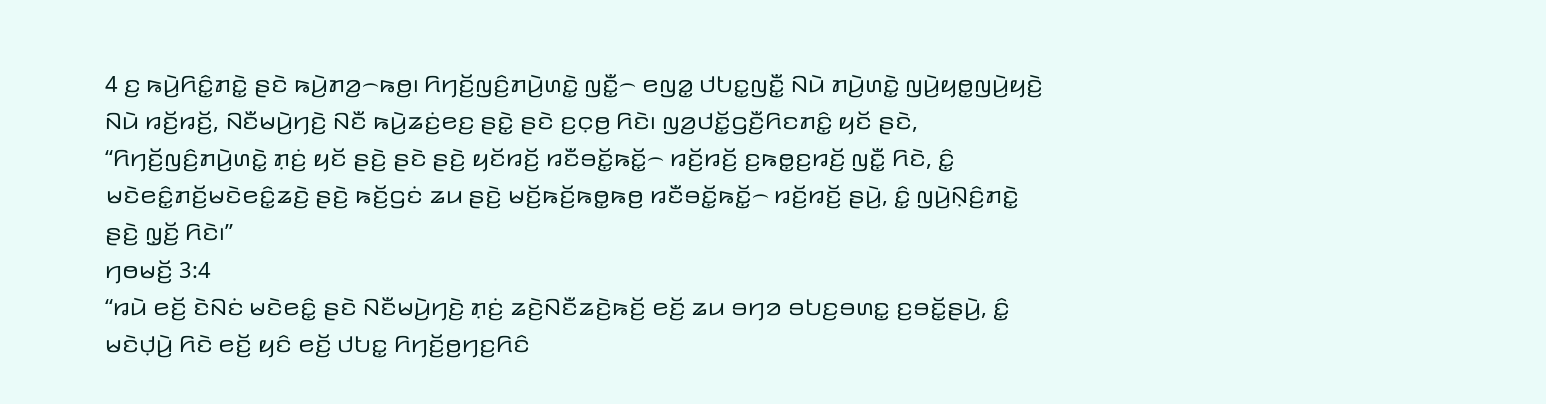4 ꤢ꤬ ꤒꤣꤧ꤬ꤖꤢꤨ꤭ꤊꤢꤧ꤭ ꤔꤢꤧ ꤒꤣꤧ꤬ꤊꤤ꤬꤮ꤒꤥ꤬꤯ ꤖꤚꤢꤩ꤬ꤜꤢꤨ꤬ꤊꤣꤧ꤬ꤛꤢꤧ꤭ ꤜꤢꤪ꤭꤮ ꤕꤜꤤ꤭ ꤓꤝꤢ꤭ꤜꤢꤪ꤭ ꤡꤣꤧ ꤊꤣꤧ꤬ꤛꤢꤧ꤭ ꤜꤣꤧ꤬ꤟꤥ꤭ꤜꤣꤧ꤬ꤟꤢꤧ꤬ ꤡꤣꤧ ꤙꤢꤩ꤬ꤙꤢꤩ꤬, ꤡꤢꤪꤗꤣꤧ꤬ꤚꤢꤧ꤬ ꤡꤢꤪ ꤒꤣꤧ꤬ꤘꤢꤦ꤬ꤕꤢ꤬ ꤔꤢꤧ꤭ ꤔꤢꤧ ꤢ꤬ꤍ꤫ꤥ꤬ ꤖꤢꤧ꤯ ꤜꤤ꤬ꤓꤢꤩ꤭ꤞꤢꤪ꤬ꤖꤢꤊꤢꤨ꤭ ꤟꤢꤩ ꤔꤢꤧ, “ꤖꤚꤢꤩ꤬ꤜꤢꤨ꤬ꤊꤣꤧ꤬ꤛꤢꤧ꤭ ꤊ꤫ꤢꤦ꤬ ꤟꤢꤩ ꤔꤢꤧ꤬ ꤔꤢꤧ ꤔꤢꤧ꤬ ꤟꤢꤩꤙꤢꤩ꤬ ꤙꤢꤪꤋꤢꤩ꤭ꤒꤢꤩ꤭꤮ ꤙꤢꤩ꤬ꤙꤢꤩ꤬ ꤢ꤬ꤒꤥ꤭ꤢ꤬ꤙꤢꤩ꤬ ꤜꤢꤪ꤭ ꤖꤢꤧ, ꤢꤨ꤭ ꤗꤢꤧꤕꤢꤨ꤭ꤊꤢꤩ꤬ꤗꤢꤧꤕꤢꤨ꤭ꤘꤢꤧ꤬ ꤔꤢꤧ꤬ ꤒꤢꤩ꤬ꤞꤢꤦ ꤘꤣ ꤔꤢꤧ꤬ ꤗꤢꤩ꤬ꤒꤢꤩ꤬ꤒꤥ꤭ꤒꤥ꤬ ꤙꤢꤪꤋꤢꤩ꤭ꤒꤢꤩ꤭꤮ ꤙꤢꤩ꤬ꤙꤢꤩ꤬ ꤔꤣꤧ꤬, ꤢꤨ꤭ ꤜꤣꤧ꤬ꤡ꤫ꤢꤨ꤬ꤊꤢꤧ꤭ ꤔꤢꤧ꤬ ꤜ꤫ꤢꤩ꤬ ꤖꤢꤧ꤯”
ꤚꤥꤗꤢꤩ꤬ 3:4
“ꤙꤣꤧ ꤕꤢꤩ꤬ ꤢꤧꤡꤢꤦ ꤗꤢꤧꤕꤢꤨ꤭ ꤔꤢꤧ ꤡꤢꤪꤗꤣꤧ꤬ꤚꤢꤧ꤬ ꤊ꤫ꤢꤦ꤬ ꤘꤢꤧ꤬ꤡꤢꤪꤘꤢꤧ꤬ꤒꤢꤩ꤬ ꤕꤢꤩ꤬ ꤘꤣ ꤋꤚꤤ ꤋꤝꤢ꤬ꤋꤛꤢ꤭ ꤢ꤬ꤋꤢꤩ꤭ꤔꤣꤧ꤬, ꤢꤨ꤭ ꤗꤢꤧꤓ꤫ꤣꤧ꤬ ꤖꤢꤧ ꤕꤢꤩ꤬ ꤟꤢꤨ ꤕꤢꤩ꤬ ꤓꤝꤢ꤭ ꤖꤚꤢꤩ꤬ꤥ꤬ꤚꤢ꤬ꤖꤢꤨ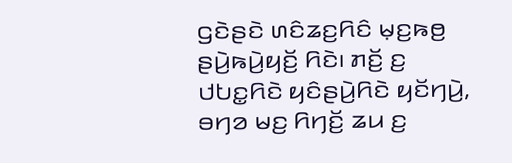ꤞꤢꤧꤔꤢꤧ ꤛꤢꤨꤘꤢ꤬ꤖꤢꤨ ꤗ꤫ꤢ꤬ꤒꤥ꤬ ꤔꤣꤧ꤬ꤒꤣꤧ꤬ꤟꤢꤩ꤬ ꤖꤢꤧ꤯ ꤊꤢꤩ꤬ ꤢ꤬ ꤓꤝꤢ꤭ꤖꤢꤧ ꤟꤢꤨꤔꤣꤧ꤬ꤖꤢꤧ ꤟꤢꤩꤚꤣꤧ꤬, ꤋꤚꤤ ꤗꤢ꤬ ꤖꤚꤢꤩ꤬ ꤘꤣ ꤢ꤬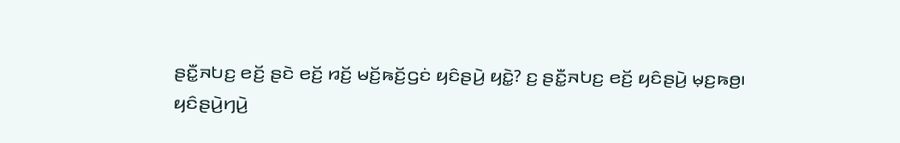ꤔꤢꤪ꤭ꤏꤝꤢ꤬ ꤕꤢꤩ꤬ ꤔꤢꤧ ꤕꤢꤩ꤬ ꤙꤢꤩ꤬ ꤗꤢꤩ꤬ꤒꤢꤩ꤬ꤞꤢꤦ ꤟꤢꤨꤔꤣꤧ꤬ ꤟꤢꤧ꤭? ꤢ꤬ ꤔꤢꤪ꤭ꤏꤝꤢ꤬ ꤕꤢꤩ꤬ ꤟꤢꤨꤔꤣꤧ꤬ ꤗ꤫ꤢ꤬ꤒꤥ꤬꤯
ꤟꤢꤨꤔꤣꤧ꤬ꤚꤣꤧ꤬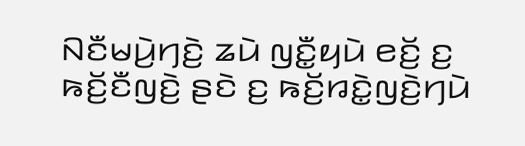ꤡꤢꤪꤗꤣꤧ꤬ꤚꤢꤧ꤬ ꤘꤣꤧ ꤜꤢꤪ꤭ꤟꤣꤧ ꤕꤢꤩ꤬ ꤢ꤬ ꤒꤢꤩ꤬ꤢꤪꤜꤢꤧ꤬ ꤔꤢꤧ ꤢ꤬ ꤒꤢꤩ꤬ꤙꤢꤧ꤭ꤜꤢꤧ꤬ꤚꤣꤧ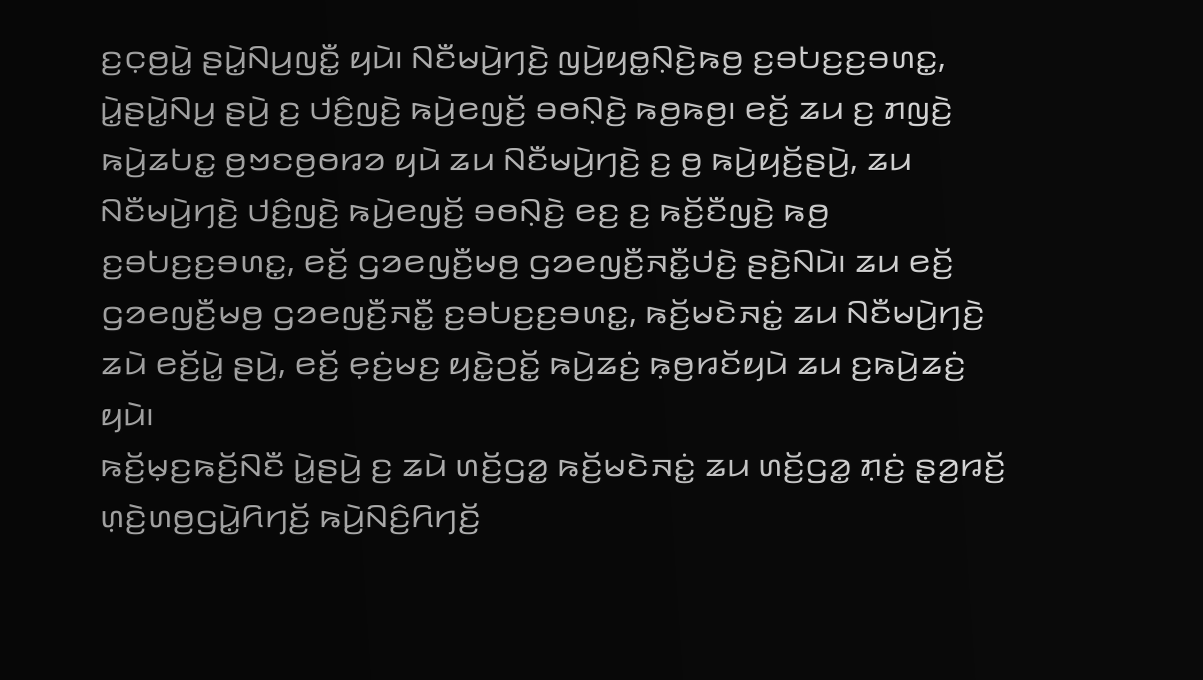ꤢ꤬ꤍ꤫ꤥ꤬ꤣꤧ꤭ ꤔꤣꤧ꤭ꤡꤣ꤬ꤜꤢꤪ꤭ ꤟꤣꤧ꤯ ꤡꤢꤪꤗꤣꤧ꤬ꤚꤢꤧ꤬ ꤜꤣꤧ꤬ꤟꤥ꤭ꤡ꤫ꤢꤧ꤬ꤒꤥ꤬ ꤢ꤬ꤋꤝꤢ꤬ꤢ꤬ꤋꤛꤢ꤭, ꤣꤧ꤭ꤔꤣꤧ꤭ꤡꤣ꤬ ꤔꤣꤧ꤬ ꤢ꤬ ꤓꤢꤨ꤬ꤜꤢꤧ꤬ ꤒꤣꤧ꤬ꤕꤜꤢꤩ꤬ ꤋꤥꤡ꤫ꤢꤧ꤬ ꤒꤥ꤬ꤒꤥ꤬꤯ ꤕꤢꤩ꤬ ꤘꤣ ꤢ꤬ ꤊꤜꤢꤧ꤬ ꤒꤣꤧ꤬ꤘꤝꤢ꤭ ꤥ꤬ꤠꤢꤥ꤬ꤥꤙꤤ ꤟꤣꤧ ꤘꤣ ꤡꤢꤪꤗꤣꤧ꤬ꤚꤢꤧ꤬ ꤢ꤬ ꤥ꤬ ꤒꤣꤧ꤬ꤟꤢꤩ꤬ꤔꤣꤧ꤬, ꤘꤣ ꤡꤢꤪꤗꤣꤧ꤬ꤚꤢꤧ꤬ ꤓꤢꤨ꤬ꤜꤢꤧ꤬ ꤒꤣꤧ꤬ꤕꤜꤢꤩ꤬ ꤋꤥꤡ꤫ꤢꤧ꤬ ꤕꤢ꤬ ꤢ꤬ ꤒꤢꤩ꤬ꤢꤪꤜꤢꤧ꤬ ꤒꤥ꤬ ꤢ꤬ꤋꤝꤢ꤬ꤢ꤬ꤋꤛꤢ꤭, ꤕꤢꤩ꤬ ꤞꤤꤕꤜꤢꤪ꤬ꤗꤥ꤬ ꤞꤤꤕꤜꤢꤪ꤬ꤏꤢꤪ꤭ꤓꤢꤧ꤬ ꤔꤢꤧ꤬ꤡꤣꤧ꤯ ꤘꤣ ꤕꤢꤩ꤬ ꤞꤤꤕꤜꤢꤪ꤬ꤗꤥ꤬ ꤞꤤꤕꤜꤢꤪ꤬ꤏꤢꤪ꤭ ꤢ꤬ꤋꤝꤢ꤬ꤢ꤬ꤋꤛꤢ꤭, ꤒꤢꤩ꤬ꤗꤢꤧꤏꤢꤦ꤭ ꤘꤣ ꤡꤢꤪꤗꤣꤧ꤬ꤚꤢꤧ꤬ ꤘꤣꤧ ꤕꤢꤩ꤬ꤣꤧ꤭ ꤔꤣꤧ꤬, ꤕꤢꤩ꤬ ꤕ꤫ꤢꤦ꤬ꤗꤢ꤬ ꤟꤢꤧ꤭ꤑꤢꤩ꤭ ꤒꤣꤧ꤬ꤘꤢꤦ꤬ ꤒ꤫ꤥ꤬ꤙꤢꤩꤟꤣꤧ ꤘꤣ ꤢ꤬ꤒꤣꤧ꤬ꤘꤢꤦ꤬ ꤟꤣꤧ꤯
ꤒꤢꤩ꤬ꤗ꤫ꤢ꤬ꤒꤢꤩ꤬ꤡꤢꤪ ꤣꤧ꤭ꤔꤣꤧ꤬ ꤢ꤬ ꤘꤣꤧ ꤛꤢꤩ꤬ꤞꤤ꤭ ꤒꤢꤩ꤬ꤗꤢꤧꤏꤢꤦ꤭ ꤘꤣ ꤛꤢꤩ꤬ꤞꤤ꤭ ꤊ꤫ꤢꤦ꤬ ꤔ꤫ꤤ꤬ꤙꤢꤩ꤬ ꤛ꤫ꤢꤧ꤬ꤛꤥ꤬ꤞꤣꤧ꤭ꤖꤚꤢꤩ꤬ ꤒꤣꤧ꤬ꤡꤢꤨ꤬ꤖꤚꤢꤩ꤬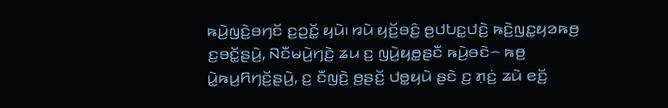ꤒꤣꤧ꤬ꤜꤢꤧ꤬ꤋꤚꤢꤩ ꤢ꤬ꤑꤢꤩ꤭ ꤟꤣꤧ꤯ ꤙꤣꤧ ꤟꤢꤩ꤬ꤋꤢꤨ꤬ ꤥ꤬ꤓꤝꤢ꤭ꤓꤢꤧ꤬ ꤒꤢꤧ꤬ꤜꤢ꤭ꤟꤤꤒꤥ꤬ ꤢ꤬ꤋꤢꤩ꤭ꤔꤣꤧ꤬, ꤡꤢꤪꤗꤣꤧ꤬ꤚꤢꤧ꤬ ꤘꤣ ꤢ꤬ ꤜꤣꤧ꤬ꤟꤥ꤭ꤔꤢꤪ ꤒꤣꤧ꤬ꤋꤢꤧ꤮ ꤒꤥ꤬ ꤣꤧ꤭ꤒꤣ꤬ꤖꤚꤢꤩ꤬ꤔꤣꤧ꤬, ꤢ꤬ ꤢꤪꤜꤢꤧ꤬ ꤥ꤬ꤔꤢꤩ꤬ ꤓꤥ꤭ꤟꤣꤧ ꤔꤢꤧ ꤢ꤬ ꤊ꤫ꤢꤦ꤬ ꤘꤣꤧ ꤕꤢꤩ꤬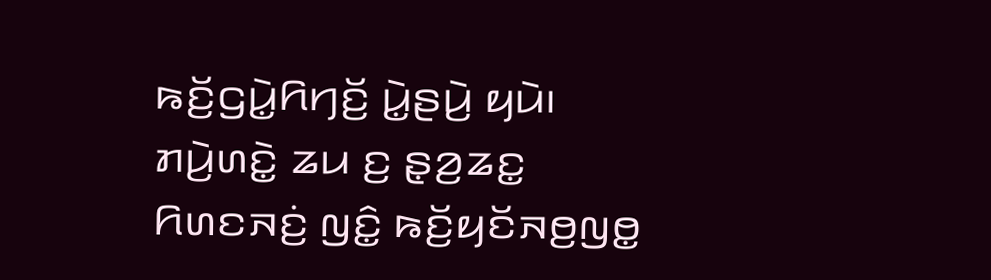ꤒꤢꤩ꤬ꤞꤣꤧ꤭ꤖꤚꤢꤩ꤬ ꤣꤧ꤭ꤔꤣꤧ꤬ ꤟꤣꤧ꤯
ꤊꤣꤧ꤬ꤛꤢꤧ꤭ ꤘꤣ ꤢ꤬ ꤔ꤫ꤤ꤬ꤘꤢ꤭ ꤖꤛꤢꤏꤢꤦ꤬ ꤜꤢꤨ꤭ ꤒꤢꤩ꤬ꤟꤢꤩꤏꤥ꤬ꤜꤥ꤭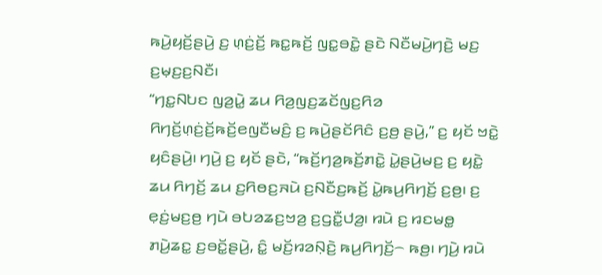ꤒꤣꤧ꤬ꤟꤢꤩ꤬ꤔꤣꤧ꤬ ꤢ꤬ ꤛ꤫ꤢꤦ꤬ꤢꤩ꤬ ꤒꤢ꤭ꤒꤢꤩ꤬ ꤜꤢ꤭ꤋꤢꤧ꤭ ꤔꤢꤧ ꤡꤢꤪꤗꤣꤧ꤬ꤚꤢꤧ꤬ ꤗꤢ꤬ ꤢ꤬ꤗ꤫ꤢ꤬ꤢ꤬ꤡꤢꤪ꤯
“ꤚꤢ꤭ꤡꤝꤢ ꤜꤤ꤬ꤣꤧ꤭ ꤘꤣ ꤖꤤ꤬ꤜꤢ꤬ꤘꤢꤩꤜꤢ꤬ꤖꤤ ꤖꤚꤢꤩ꤬ꤛ꤫ꤢꤦ꤬ꤢꤩ꤬ꤒꤢꤩ꤬ꤕꤜꤢꤪꤗꤢꤨ꤬ ꤢ꤬ ꤒꤣꤧ꤬ꤔꤢꤩꤖꤢꤨ ꤢ꤬ꤥ꤬ ꤔꤣꤧ꤬,” ꤢ꤬ ꤟꤢꤩ ꤠꤢꤧ꤭ ꤟꤢꤨꤔꤣꤧ꤬꤯ ꤚꤣꤧ꤬ ꤢ꤬ ꤟꤢꤩ ꤔꤢꤧ, “ꤒꤢꤩ꤬ꤚꤤ꤬ꤒꤢꤩ꤬ꤊꤢꤧ꤭ ꤣꤧ꤭ꤔꤣꤧ꤬ꤗꤢ꤬ ꤢ꤬ ꤟꤢꤧ꤭ ꤘꤣ ꤖꤚꤢꤩ꤬ ꤘꤣ ꤢ꤬ꤖꤥꤢ꤬ꤏꤣꤧ ꤢ꤬ꤡꤢꤪꤢ꤬ꤒꤢꤩ꤬ ꤣꤧ꤭ꤒꤣ꤬ꤖꤚꤢꤩ꤬ ꤢ꤬ꤥ꤬꤯ ꤢ꤬ ꤕ꤫ꤢꤦ꤬ꤗꤢ꤬ꤥ꤬ ꤚꤣꤧ ꤋꤝꤤꤘꤢ꤬ꤠꤤ꤬ ꤢ꤬ꤞꤢꤪ꤭ꤓꤤ꤬꤯ ꤙꤣꤧ ꤢ꤬ ꤙꤢꤗꤥ꤭ ꤊꤣꤧ꤬ꤘꤢ꤭ ꤢ꤬ꤋꤢꤩ꤭ꤔꤣꤧ꤬, ꤢꤨ꤭ ꤗꤢꤩ꤬ꤙꤤꤡ꤫ꤢꤧ꤬ ꤒꤣ꤬ꤖꤚꤢꤩ꤬꤮ ꤒꤥ꤬꤯ ꤚꤣꤧ꤬ ꤙꤣꤧ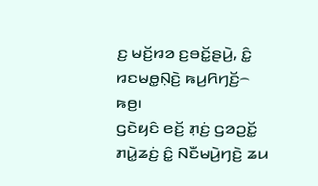ꤢ꤬ ꤗꤢꤩ꤬ꤙꤤ ꤢ꤬ꤋꤢꤩ꤭ꤔꤣꤧ꤬, ꤢꤨ꤭ ꤙꤢꤗꤥ꤭ꤡ꤫ꤢꤧ꤬ ꤒꤣ꤬ꤖꤚꤢꤩ꤬꤮ ꤒꤥ꤬꤯
ꤞꤢꤧꤟꤢꤨ ꤕꤢꤩ꤬ ꤊ꤫ꤢꤦ꤬ ꤞꤤꤑꤢꤩ꤭ ꤊꤣꤧ꤭ꤘꤢꤦ꤬ ꤢꤨ꤭ ꤡꤢꤪꤗꤣꤧ꤬ꤚꤢꤧ꤬ ꤘꤣ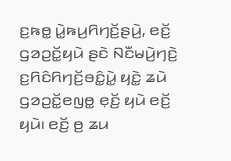ꤢ꤬ꤒꤥ꤭ ꤣꤧ꤭ꤒꤣ꤬ꤖꤚꤢꤩ꤬ꤔꤣꤧ꤬, ꤕꤢꤩ꤬ ꤞꤤꤑꤢꤩ꤭ꤟꤣꤧ ꤔꤢꤧ ꤡꤢꤪꤗꤣꤧ꤬ꤚꤢꤧ꤬ ꤢ꤬ꤖꤢꤨꤖꤚꤢꤩ꤬ꤋꤢꤨ꤭ꤣꤧ꤭ ꤟꤢꤧ꤭ ꤘꤣꤧ ꤞꤤꤑꤢꤩ꤭ꤕꤜꤥ꤭ ꤕ꤫ꤢꤩ꤬ ꤟꤣꤧ ꤕꤢꤩ꤬ ꤟꤣꤧ꤯ ꤕꤢꤩ꤬ ꤥ꤬ ꤘꤣ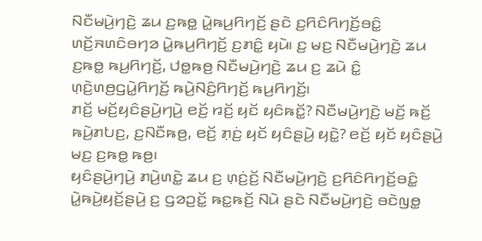ꤡꤢꤪꤗꤣꤧ꤬ꤚꤢꤧ꤬ ꤘꤣ ꤢ꤬ꤒꤥ꤭ ꤣꤧ꤭ꤒꤣ꤬ꤖꤚꤢꤩ꤬ ꤔꤢꤧ ꤢ꤬ꤖꤢꤨꤖꤚꤢꤩ꤬ꤋꤢꤨ꤭ ꤛꤢꤩ꤬ꤏꤛꤢꤨꤋꤚꤤ ꤣꤧ꤭ꤒꤣ꤬ꤖꤚꤢꤩ꤬ ꤢ꤬ꤊꤢꤨ꤭ ꤟꤣꤧ꤯ ꤢ꤬ ꤗꤢ꤬ ꤡꤢꤪꤗꤣꤧ꤬ꤚꤢꤧ꤬ ꤘꤣ ꤢ꤬ꤒꤥ꤭ ꤒꤣ꤬ꤖꤚꤢꤩ꤬, ꤓꤥ꤭ꤒꤥ꤬ ꤡꤢꤪꤗꤣꤧ꤬ꤚꤢꤧ꤬ ꤘꤣ ꤢ꤬ ꤘꤣꤧ ꤢꤨ꤭ ꤛ꤫ꤢꤧ꤬ꤛꤥ꤬ꤞꤣꤧ꤭ꤖꤚꤢꤩ꤬ ꤒꤣꤧ꤬ꤡꤢꤨ꤬ꤖꤚꤢꤩ꤬ ꤒꤣ꤬ꤖꤚꤢꤩ꤬꤯
ꤊꤢꤩ꤬ ꤗꤢꤩ꤬ꤟꤢꤨꤔꤣꤧ꤬ꤚꤣꤧ꤬ ꤕꤢꤩ꤬ ꤙꤢꤩ꤬ ꤟꤢꤩ ꤟꤢꤨꤒꤢꤩ꤭? ꤡꤢꤪꤗꤣꤧ꤬ꤚꤢꤧ꤬ ꤗꤢꤩ꤬ ꤒꤢꤩ꤬ ꤒꤣꤧ꤬ꤊꤝꤢ꤬, ꤢ꤬ꤡꤢꤪꤒꤥ꤬, ꤕꤢꤩ꤬ ꤊ꤫ꤢꤦ꤬ ꤟꤢꤩ ꤟꤢꤨꤔꤣꤧ꤬ ꤟꤢꤧ꤭? ꤕꤢꤩ꤬ ꤟꤢꤩ ꤟꤢꤨꤔꤣꤧ꤬ ꤗꤢ꤬ ꤢ꤬ꤒꤥ꤭ ꤒꤥ꤬꤯
ꤟꤢꤨꤔꤣꤧ꤬ꤚꤣꤧ꤬ ꤊꤣꤧ꤬ꤛꤢꤧ꤭ ꤘꤣ ꤢ꤬ ꤛ꤫ꤢꤦ꤬ꤢꤩ꤬ ꤡꤢꤪꤗꤣꤧ꤬ꤚꤢꤧ꤬ ꤢ꤬ꤖꤢꤨꤖꤚꤢꤩ꤬ꤋꤢꤨ꤭ ꤣꤧ꤭ꤒꤣꤧ꤬ꤟꤢꤩ꤬ꤔꤣꤧ꤬ ꤢ꤬ ꤞꤤꤑꤢꤩ꤭ ꤒꤢ꤭ꤒꤢꤩ꤬ ꤡꤣꤧ ꤔꤢꤧ ꤡꤢꤪꤗꤣꤧ꤬ꤚꤢꤧ꤬ ꤋꤢꤧꤜꤥ꤭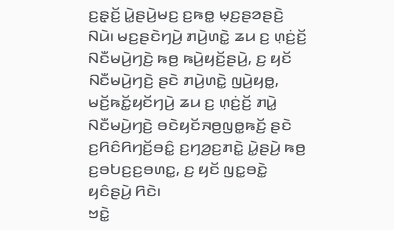ꤢ꤬ꤔ꤫ꤢꤩ꤬ ꤣꤧ꤭ꤔꤣꤧ꤬ꤗꤢ꤬ ꤢ꤬ꤒꤥ꤭ ꤗ꤫ꤢ꤬ꤔꤤꤔꤢꤧ꤬ ꤡꤣꤧ꤯ ꤗꤢ꤬ꤔꤢꤧꤚꤣꤧ꤬ ꤊꤣꤧ꤬ꤛꤢꤧ꤭ ꤘꤣ ꤢ꤬ ꤛ꤫ꤢꤦ꤬ꤢꤩ꤬ ꤡꤢꤪꤗꤣꤧ꤬ꤚꤢꤧ꤬ ꤒꤥ꤬ ꤒꤣꤧ꤬ꤟꤢꤩ꤬ꤔꤣꤧ꤬, ꤢ꤬ ꤟꤢꤩ ꤡꤢꤪꤗꤣꤧ꤬ꤚꤢꤧ꤬ ꤔꤢꤧ ꤊꤣꤧ꤬ꤛꤢꤧ꤭ ꤜꤣꤧ꤬ꤟꤥ꤭, ꤗꤢꤩ꤬ꤒꤢꤩ꤭ꤟꤢꤩꤚꤣꤧ꤬ ꤘꤣ ꤢ꤬ ꤛ꤫ꤢꤦ꤬ꤢꤩ꤬ ꤊꤣꤧ꤭ ꤡꤢꤪꤗꤣꤧ꤬ꤚꤢꤧ꤬ ꤋꤢꤧꤟꤢꤩꤏꤥ꤬ꤜꤥ꤭ꤒꤢꤩ꤬ ꤔꤢꤧ ꤢ꤬ꤖꤢꤨꤖꤚꤢꤩ꤬ꤋꤢꤨ꤭ ꤢ꤬ꤚꤤ꤬ꤢ꤬ꤊꤢꤧ꤭ ꤣꤧ꤭ꤔꤣꤧ꤬ ꤒꤥ꤬ ꤢ꤬ꤋꤝꤢ꤬ꤢ꤬ꤋꤛꤢ꤭, ꤢ꤬ ꤟꤢꤩ ꤜꤢ꤭ꤋꤢꤧ꤭ ꤟꤢꤨꤔꤣꤧ꤬ ꤖꤢꤧ꤯
ꤠꤢꤧ꤭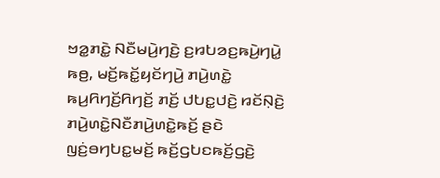ꤠꤤ꤭ꤊꤢꤧ꤭ ꤡꤢꤪꤗꤣꤧ꤬ꤚꤢꤧ꤬ ꤢ꤬ꤙꤝꤤꤢ꤬ꤒꤣꤧ꤬ꤚꤣꤧ꤭ ꤒꤥ꤬, ꤗꤢꤩ꤬ꤒꤢꤩ꤭ꤟꤢꤩꤚꤣꤧ꤬ ꤊꤣꤧ꤬ꤛꤢꤧ꤭ ꤒꤣ꤬ꤖꤚꤢꤩ꤬ꤖꤚꤢꤩ꤬ ꤊꤢꤩ꤬ ꤓꤝꤢ꤭ꤓꤢꤧ꤬ ꤙꤢꤩꤡ꤫ꤢꤧ꤬ ꤊꤣꤧ꤬ꤛꤢꤧ꤭ꤡꤢꤪꤊꤣꤧ꤬ꤛꤢꤧ꤭ꤒꤢꤩ꤬ ꤔꤢꤧ ꤜꤢꤦ꤬ꤋꤚꤝꤢ꤭ꤗꤢꤩ꤬ ꤒꤢꤩ꤬ꤞꤝꤢꤒꤢꤩ꤬ꤞꤢꤧ꤬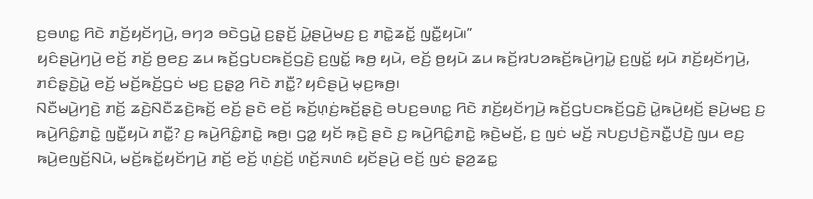ꤢ꤬ꤋꤛꤢ꤭ ꤖꤢꤧ ꤊꤢꤩ꤬ꤟꤢꤩꤚꤣꤧ꤬, ꤋꤚꤤ ꤋꤢꤧꤞꤣꤧ꤭ ꤢ꤬ꤔ꤫ꤢꤩ꤬ ꤣꤧ꤭ꤔꤣꤧ꤬ꤗꤢ꤬ ꤢ꤬ ꤊꤢꤧ꤭ꤘꤢꤩ꤭ ꤜꤢꤪ꤭ꤟꤣꤧ꤯”
ꤟꤢꤨꤔꤣꤧ꤬ꤚꤣꤧ꤬ ꤕꤢꤩ꤬ ꤊꤢꤩ꤬ ꤥ꤬ꤕꤢ꤬ ꤘꤣ ꤒꤢꤩ꤬ꤞꤝꤢꤒꤢꤩ꤬ꤞꤢꤧ꤬ ꤢ꤬ꤜꤢꤩ꤭ ꤒꤥ꤬ ꤟꤣꤧ, ꤕꤢꤩ꤬ ꤥ꤬ꤟꤣꤧ ꤘꤣ ꤒꤢꤩ꤬ꤙꤝꤤꤒꤢꤩ꤬ꤒꤣꤧ꤬ꤚꤣꤧ꤭ ꤢ꤬ꤜꤢꤩ꤭ ꤟꤣꤧ ꤊꤢꤩ꤬ꤟꤢꤩꤚꤣꤧ꤬, ꤊꤢꤨꤔ꤫ꤢꤧ꤬ꤣꤧ꤭ ꤕꤢꤩ꤬ ꤗꤢꤩ꤬ꤒꤢꤩ꤬ꤞꤢꤦ ꤗꤢ꤬ ꤢ꤬ꤔ꤫ꤤ꤬ ꤖꤢꤧ ꤊꤢꤪ꤭? ꤟꤢꤨꤔꤣꤧ꤬ ꤗ꤫ꤢ꤬ꤒꤥ꤬꤯
ꤡꤢꤪꤗꤣꤧ꤬ꤚꤢꤧ꤬ ꤊꤢꤩ꤬ ꤘꤢꤧ꤬ꤡꤢꤪꤘꤢꤧ꤬ꤒꤢꤩ꤬ ꤕꤢꤩ꤬ ꤔꤢꤧ ꤕꤢꤩ꤬ ꤒꤢꤩ꤬ꤛ꤫ꤢꤦ꤬ꤒꤢꤩ꤬ꤔ꤫ꤢꤧ꤬ ꤋꤝꤢ꤬ꤋꤛꤢ꤭ ꤖꤢꤧ ꤊꤢꤩ꤬ꤟꤢꤩꤚꤣꤧ꤬ ꤒꤢꤩ꤬ꤞꤝꤢꤒꤢꤩ꤬ꤞꤢꤧ꤬ ꤣꤧ꤭ꤒꤣꤧ꤬ꤟꤢꤩ꤬ ꤔꤣꤧ꤬ꤗꤢ꤬ ꤢ꤬ ꤒꤣꤧ꤬ꤖꤢꤨ꤭ꤊꤢꤧ꤭ ꤜꤢꤪ꤭ꤟꤣꤧ ꤊꤢꤪ꤭? ꤢ꤬ ꤒꤣꤧ꤬ꤖꤢꤨ꤭ꤊꤢꤧ꤭ ꤒꤥ꤬꤯ ꤞꤤ꤭ ꤟꤢꤩ ꤒ꤫ꤢꤧ꤬ ꤔꤢꤧ ꤢ꤬ ꤒꤣꤧ꤬ꤖꤢꤨ꤭ꤊꤢꤧ꤭ ꤒ꤫ꤢꤧ꤬ꤗꤢꤩ꤬, ꤢ꤬ ꤜꤢꤦ ꤗꤢꤩ꤬ ꤏꤝꤢ꤬ꤓꤢꤧ꤬ꤏꤢꤪ꤭ꤓꤢꤧ꤬ ꤜꤣ ꤕꤢ꤬ ꤒꤣꤧ꤬ꤕꤜꤢꤩ꤬ꤡꤣꤧ, ꤗꤢꤩ꤬ꤒꤢꤩ꤭ꤟꤢꤩꤚꤣꤧ꤬ ꤊꤢꤩ꤬ ꤕꤢꤩ꤬ ꤛ꤫ꤢꤦ꤬ꤢꤩ꤬ ꤛꤢꤩ꤬ꤏꤛꤢꤨ ꤟꤢꤩꤔꤣꤧ꤬ ꤕꤢꤩ꤬ ꤜꤢꤦ ꤔ꤫ꤤ꤬ꤘꤢ꤭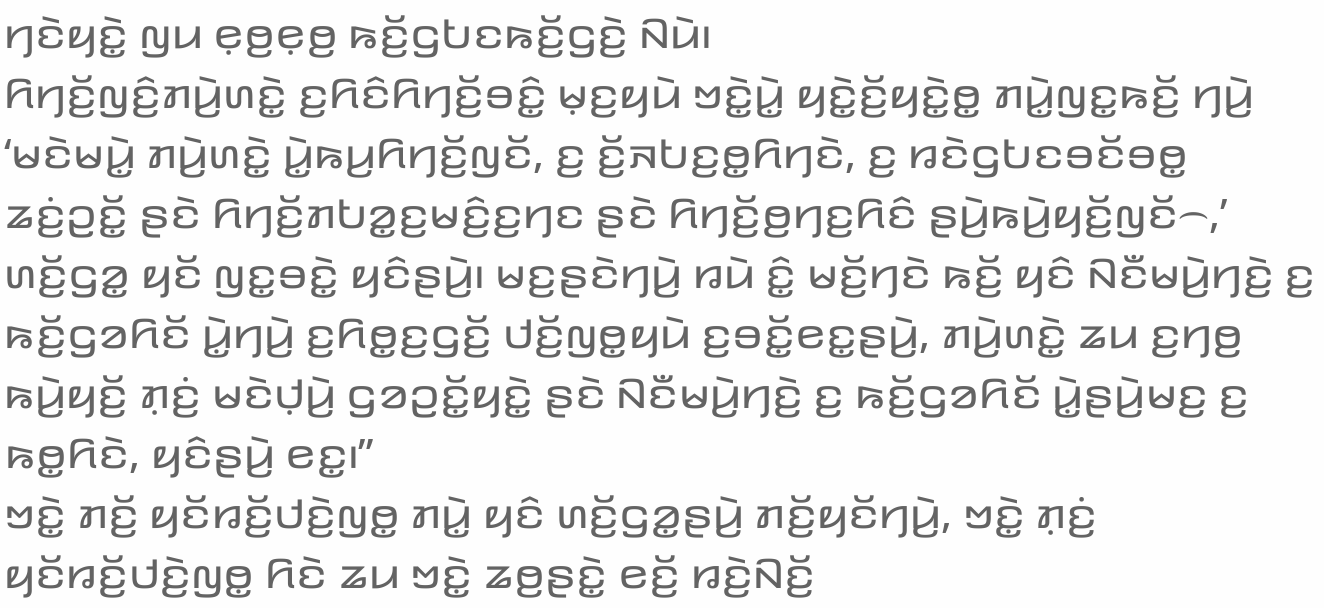ꤚꤢꤧꤟꤢꤧ꤭ ꤜꤣ ꤕ꤫ꤥ꤬ꤕ꤫ꤥ꤬ ꤒꤢꤩ꤬ꤞꤝꤢꤒꤢꤩ꤬ꤞꤢꤧ꤬ ꤡꤣꤧ꤯
ꤖꤚꤢꤩ꤬ꤜꤢꤨ꤬ꤊꤣꤧ꤬ꤛꤢꤧ꤭ ꤢ꤬ꤖꤢꤨꤖꤚꤢꤩ꤬ꤋꤢꤨ꤭ ꤗ꤫ꤢ꤬ꤟꤣꤧ ꤠꤢꤧ꤭ꤣꤧ꤭ ꤟꤢꤧ꤭ꤢꤩ꤬ꤟꤢꤧ꤭ꤥ꤭ ꤊꤣꤧ꤭ꤜꤢ꤭ꤒꤢꤩ꤬ ꤚꤣꤧ꤬ ‘ꤗꤢꤧꤗꤣꤧ꤭ ꤊꤣꤧ꤬ꤛꤢꤧ꤭ ꤣꤧ꤭ꤒꤣ꤬ꤖꤚꤢꤩ꤬ꤜꤢꤩ, ꤢ꤬ ꤢꤩ꤬ꤏꤝꤢ꤬ꤥ꤭ꤖꤚꤢꤧ, ꤢ꤬ ꤙꤢꤧꤞꤝꤢꤋꤢꤩꤋꤥ꤭ ꤘꤢꤦ꤬ꤑꤢꤩ꤭ ꤔꤢꤧ ꤖꤚꤢꤩ꤬ꤊꤝꤤ꤭ꤢ꤬ꤗꤢꤨ꤬ꤢ꤬ꤚꤢ ꤔꤢꤧ ꤖꤚꤢꤩ꤬ꤥ꤬ꤚꤢ꤬ꤖꤢꤨ ꤔꤣꤧ꤬ꤒꤣꤧ꤬ꤟꤢꤩ꤬ꤜꤢꤩ꤮,’ ꤛꤢꤩ꤬ꤞꤤ꤭ ꤟꤢꤩ ꤜꤢ꤭ꤋꤢꤧ꤭ ꤟꤢꤨꤔꤣꤧ꤬꤯ ꤗꤢ꤬ꤔꤢꤧꤚꤣꤧ꤬ ꤙꤣꤧ ꤢꤨ꤭ ꤗꤢꤩ꤬ꤚꤢꤧ ꤒꤢꤩ꤬ ꤟꤢꤨ ꤡꤢꤪꤗꤣꤧ꤬ꤚꤢꤧ꤬ ꤢ꤬ ꤒꤢꤩ꤬ꤞꤤꤖꤢꤩ ꤣꤧ꤭ꤚꤣꤧ꤬ ꤢ꤬ꤖꤥ꤭ꤢ꤬ꤞꤢꤩ꤬ ꤓꤢꤩ꤬ꤜꤥ꤭ꤟꤣꤧ ꤢ꤬ꤋꤢꤩ꤭ꤕꤢ꤭ꤔꤣꤧ꤬, ꤊꤣꤧ꤬ꤛꤢꤧ꤭ ꤘꤣ ꤢ꤬ꤚꤥ꤬ ꤒꤣꤧ꤬ꤟꤢꤩ꤬ ꤊ꤫ꤢꤦ꤬ ꤗꤢꤧꤓ꤫ꤣꤧ꤬ ꤞꤤꤑꤢꤩ꤭ꤟꤢꤧ꤭ ꤔꤢꤧ ꤡꤢꤪꤗꤣꤧ꤬ꤚꤢꤧ꤬ ꤢ꤬ ꤒꤢꤩ꤬ꤞꤤꤖꤢꤩ ꤣꤧ꤭ꤔꤣꤧ꤬ꤗꤢ꤬ ꤢ꤬ ꤒꤥ꤭ꤖꤢꤧ, ꤟꤢꤨꤔꤣꤧ꤬ ꤕꤢ꤭꤯”
ꤠꤢꤧ꤭ ꤊꤢꤩ꤬ ꤟꤢꤩꤙꤢꤩ꤬ꤓꤢꤧ꤬ꤜꤥ꤭ ꤊꤣꤧ꤭ ꤟꤢꤨ ꤛꤢꤩ꤬ꤞꤤ꤭ꤔꤣꤧ꤬ ꤊꤢꤩ꤬ꤟꤢꤩꤚꤣꤧ꤬, ꤠꤢꤧ꤭ ꤊ꤫ꤢꤦ꤬ ꤟꤢꤩꤙꤢꤩ꤬ꤓꤢꤧ꤬ꤜꤥ꤭ ꤖꤢꤧ ꤘꤣ ꤠꤢꤧ꤭ ꤘꤥ꤬ꤔꤢꤧ꤭ ꤕꤢꤩ꤬ ꤙꤢꤧ꤬ꤡꤢꤩ꤬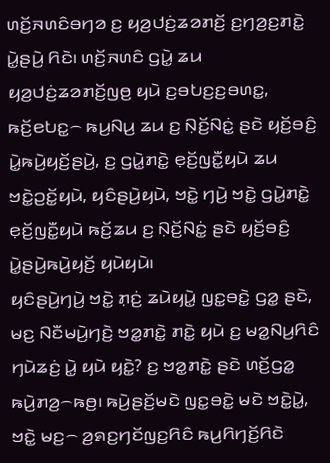ꤛꤢꤩ꤬ꤏꤛꤢꤨꤋꤚꤤ ꤢ꤬ ꤟꤤ꤬ꤓꤢꤦ꤬ꤘꤤꤊꤢꤩ꤬ ꤢ꤬ꤚꤤ꤬ꤢ꤬ꤊꤢꤧ꤭ ꤣꤧ꤭ꤔꤣꤧ꤬ ꤖꤢꤧ꤯ ꤛꤢꤩ꤬ꤏꤛꤢꤨ ꤞꤣꤧ꤭ ꤘꤣ ꤟꤤ꤬ꤓꤢꤦ꤬ꤘꤤꤊꤢꤩ꤬ꤜꤥ꤬ ꤟꤣꤧ ꤢ꤬ꤋꤝꤢ꤬ꤢ꤬ꤋꤛꤢ꤭, ꤒꤢꤩ꤬ꤕꤝꤢ꤭꤮ ꤒꤣ꤬ꤡꤣ꤬ ꤘꤣ ꤢ꤬ ꤡ꤫ꤢꤩ꤬ꤡꤢꤦ꤭ ꤔꤢꤧ ꤟꤢꤩ꤬ꤋꤢꤨ꤬ ꤣꤧ꤭ꤒꤣꤧ꤬ꤟꤢꤩ꤬ꤔꤣꤧ꤬, ꤢ꤬ ꤞꤣꤧ꤭ꤊꤢꤧ꤭ ꤕ꤫ꤢꤩ꤬ꤜꤢꤪ꤭ꤟꤣꤧ ꤘꤣ ꤠꤢꤧ꤭ꤑꤢꤩ꤭ꤟꤣꤧ, ꤟꤢꤨꤔꤣꤧ꤬ꤟꤣꤧ, ꤠꤢꤧ꤭ ꤚꤣꤧ꤬ ꤠꤢꤧ꤭ ꤞꤣꤧ꤭ꤊꤢꤧ꤭ ꤕ꤫ꤢꤩ꤬ꤜꤢꤪ꤭ꤟꤣꤧ ꤒꤢꤩ꤬ꤘꤣ ꤢ꤬ ꤡ꤫ꤢꤩ꤬ꤡꤢꤦ꤭ ꤔꤢꤧ ꤟꤢꤩ꤬ꤋꤢꤨ꤬ ꤣꤧ꤭ꤔꤣꤧ꤬ꤒꤣꤧ꤬ꤟꤢꤩ꤬ ꤟꤣꤧꤟꤣꤧ꤯
ꤟꤢꤨꤔꤣꤧ꤬ꤚꤣꤧ꤬ ꤠꤢꤧ꤭ ꤊ꤫ꤢꤦ꤬ ꤘꤣꤧꤟꤣꤧ꤭ ꤜꤢ꤭ꤋꤢꤧ꤭ ꤞꤤ꤭ ꤔꤢꤧ, ꤗꤢ꤬ ꤡꤢꤪꤗꤣꤧ꤬ꤚꤢꤧ꤬ ꤠꤤ꤭ꤊꤢꤧ꤭ ꤊꤢꤧ꤭ ꤟꤣꤧ ꤢ꤬ ꤗꤤ꤭ꤡꤣ꤬ꤖꤢꤨ ꤚꤣꤧꤘꤢꤦ꤬ ꤣꤧ꤭ ꤟꤣꤧ ꤟꤢꤧ꤭? ꤢ꤬ ꤠꤤ꤭ꤊꤢꤧ꤭ ꤔꤢꤧ ꤛꤢꤩ꤬ꤞꤤ꤭ ꤒꤣꤧ꤬ꤊꤤ꤬꤮ꤒꤥ꤬꤯ ꤒꤣꤧ꤬ꤔꤢꤩ꤬ꤗꤢꤧ ꤜꤢ꤭ꤋꤢꤧ꤭ ꤗꤢꤧ ꤠꤢꤧ꤭ꤣꤧ꤭, ꤠꤢꤧ꤭ ꤗꤢ꤬꤮ ꤤ꤬ꤎꤢ꤬ꤚꤢꤩꤜꤢ꤬ꤖꤢꤨ ꤒꤣ꤬ꤖꤚꤢꤩ꤬ꤖꤢꤧ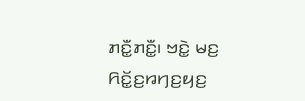ꤊꤢꤪ꤭ꤊꤢꤪ꤭꤯ ꤠꤢꤧ꤭ ꤗꤢ꤬ ꤖꤢꤩ꤭ꤢ꤬ꤙꤚꤢ꤬ꤟꤢ꤬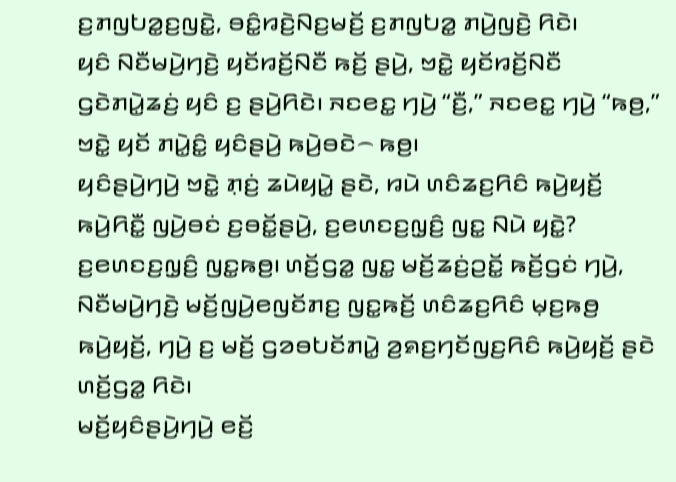ꤢ꤬ꤊꤜꤝꤤ꤭ꤢ꤬ꤜꤢꤧ꤭, ꤋꤢꤨ꤭ꤙꤢꤧ꤬ꤡꤢ꤬ꤗꤢꤩ꤬ ꤢ꤬ꤊꤜꤝꤤ꤭ ꤊꤣꤧ꤬ꤜꤢꤧ꤬ ꤖꤢꤧ꤯
ꤟꤢꤨ ꤡꤢꤪꤗꤣꤧ꤬ꤚꤢꤧ꤬ ꤟꤢꤩꤙꤢꤩ꤬ꤡꤢꤪ ꤒꤢꤩ꤬ ꤔꤣꤧ꤬, ꤠꤢꤧ꤭ ꤟꤢꤩꤙꤢꤩ꤬ꤡꤢꤪ ꤞꤢꤧꤊꤣꤧ꤭ꤘꤢꤦ꤬ ꤟꤢꤨ ꤢ꤬ ꤔꤣꤧ꤬ꤖꤢꤧ꤯ ꤏꤢꤕꤢ꤭ ꤚꤣꤧ꤬ “ꤢꤪ꤬,” ꤏꤢꤕꤢ꤭ ꤚꤣꤧ꤬ “ꤒꤥ꤬,” ꤠꤢꤧ꤭ ꤟꤢꤩ ꤊꤣꤧ꤭ꤢꤨ꤭ ꤟꤢꤨꤔꤣꤧ꤬ ꤒꤣꤧ꤬ꤋꤢꤧ꤮ ꤒꤥ꤬꤯
ꤟꤢꤨꤔꤣꤧ꤬ꤚꤣꤧ꤬ ꤠꤢꤧ꤭ ꤊ꤫ꤢꤦ꤬ ꤘꤣꤧꤟꤣꤧ꤭ ꤔꤢꤧ, ꤙꤣꤧ ꤛꤢꤨꤘꤢ꤬ꤖꤢꤨ ꤒꤣꤧ꤬ꤟꤢꤩ꤬ ꤒꤣꤧ꤬ꤖꤢꤪ꤭ ꤜꤣꤧ꤬ꤋꤢꤦ ꤢ꤬ꤋꤢꤩ꤭ꤔꤣꤧ꤬, ꤢ꤬ꤕꤛꤢꤢ꤬ꤜ꤫ꤢꤨ꤬ ꤜꤢ꤭ ꤡꤣꤧ ꤟꤢꤧ꤭? ꤢ꤬ꤕꤛꤢꤢ꤬ꤜ꤫ꤢꤨ꤬ ꤜꤢ꤭ꤒꤥ꤬꤯ ꤛꤢꤩ꤬ꤞꤤ꤭ ꤜꤢ꤭ ꤗꤢꤩ꤬ꤘꤢꤦ꤬ꤑꤢꤩ꤭ ꤒꤢꤩ꤬ꤞꤢꤦ ꤚꤣꤧ꤬, ꤡꤢꤪꤗꤣꤧ꤬ꤚꤢꤧ꤬ ꤗꤢꤩ꤬ꤜꤣꤧ꤬ꤕꤜꤢꤩꤊꤢ꤬ ꤜꤢ꤭ꤒꤢꤩ꤬ ꤛꤢꤨꤘꤢ꤬ꤖꤢꤨ ꤗ꤫ꤢ꤬ꤒꤥ꤬ ꤒꤣꤧ꤬ꤟꤢꤩ꤬, ꤚꤣꤧ꤬ ꤢ꤬ ꤗꤢꤩ꤬ ꤞꤤꤋꤝꤢꤩꤊꤣꤧ꤭ ꤤ꤬ꤎꤢ꤬ꤚꤢꤩꤜꤢ꤬ꤖꤢꤨ ꤒꤣꤧ꤬ꤟꤢꤩ꤬ ꤔꤢꤧ ꤛꤢꤩ꤬ꤞꤤ꤭ ꤖꤢꤧ꤯
ꤗꤢꤩ꤬ꤟꤢꤨꤔꤣꤧ꤬ꤚꤣꤧ꤬ ꤕꤢꤩ꤬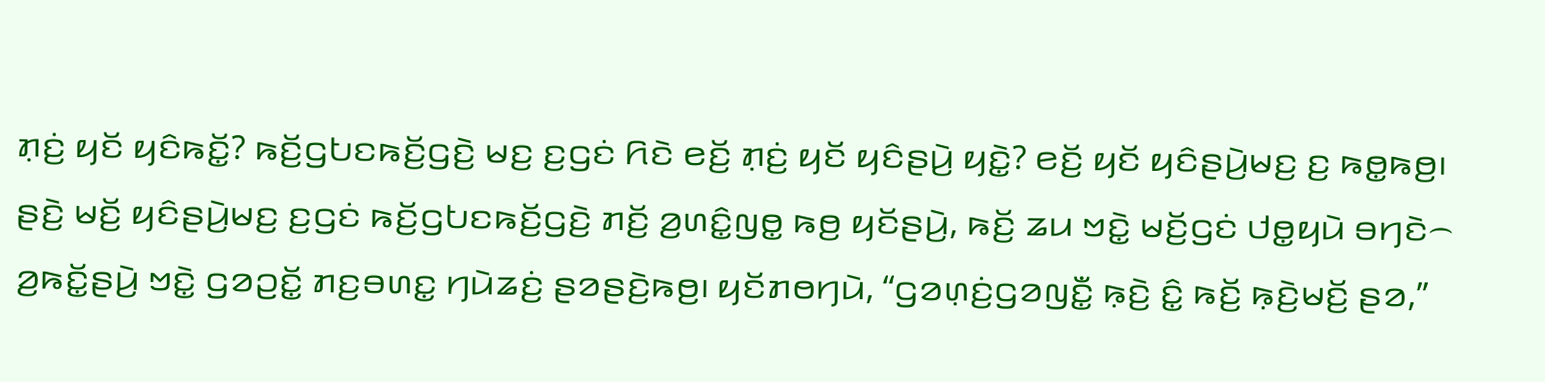ꤊ꤫ꤢꤦ꤬ ꤟꤢꤩ ꤟꤢꤨꤒꤢꤩ꤭? ꤒꤢꤩ꤬ꤞꤝꤢꤒꤢꤩ꤬ꤞꤢꤧ꤬ ꤗꤢ꤬ ꤢ꤬ꤞꤢꤦ ꤖꤢꤧ ꤕꤢꤩ꤬ ꤊ꤫ꤢꤦ꤬ ꤟꤢꤩ ꤟꤢꤨꤔꤣꤧ꤬ ꤟꤢꤧ꤭? ꤕꤢꤩ꤬ ꤟꤢꤩ ꤟꤢꤨꤔꤣꤧ꤬ꤗꤢ꤬ ꤢ꤬ ꤒꤥ꤭ꤒꤥ꤬꤯ ꤔꤢꤧ꤬ ꤗꤢꤩ꤬ ꤟꤢꤨꤔꤣꤧ꤬ꤗꤢ꤬ ꤢ꤬ꤞꤢꤦ ꤒꤢꤩ꤬ꤞꤝꤢꤒꤢꤩ꤬ꤞꤢꤧ꤬ ꤊꤢꤩ꤬ ꤤ꤬ꤛꤢꤨ꤭ꤜꤥ꤭ ꤒꤥ꤬ ꤟꤢꤩꤔꤣꤧ꤬, ꤒꤢꤩ꤬ ꤘꤣ ꤠꤢꤧ꤭ ꤗꤢꤩ꤬ꤞꤢꤦ ꤓꤥ꤭ꤟꤣꤧ ꤋꤚꤢꤧ꤮ ꤤ꤬ꤒꤢꤩ꤭ꤔꤣꤧ꤬ ꤠꤢꤧ꤭ ꤞꤤꤑꤢꤩ꤭ ꤊꤢ꤬ꤋꤛꤢ꤭ ꤚꤣꤧꤘꤢꤦ꤬ ꤔꤤꤔꤢꤧ꤬ꤒꤥ꤬꤯ ꤟꤢꤩꤊꤥꤚꤣꤧ, “ꤞꤤꤛ꤫ꤢꤦ꤬ꤞꤤꤜꤢꤪ꤭ ꤒ꤫ꤢꤧ꤬ ꤢꤨ꤭ ꤒꤢꤩ꤬ ꤒ꤫ꤢꤧ꤬ꤗꤢꤩ꤬ ꤔꤤ,”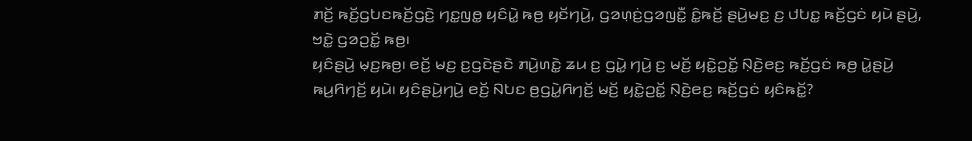ꤊꤢꤩ꤬ ꤒꤢꤩ꤬ꤞꤝꤢꤒꤢꤩ꤬ꤞꤢꤧ꤬ ꤚꤢ꤭ꤜꤥ꤭ ꤟꤢꤨꤣꤧ꤭ ꤒꤥ꤬ ꤟꤢꤩꤚꤣꤧ꤬, ꤞꤤꤛ꤫ꤢꤦ꤬ꤞꤤꤜꤢꤪ꤭ ꤢꤨ꤭ꤒꤢꤩ꤬ ꤔꤣꤧ꤬ꤗꤢ꤬ ꤢ꤬ ꤓꤝꤢ꤭ ꤒꤢꤩ꤬ꤞꤢꤦ ꤟꤣꤧ ꤔꤣꤧ꤬, ꤠꤢꤧ꤭ ꤞꤤꤑꤢꤩ꤭ ꤒꤥ꤬꤯
ꤟꤢꤨꤔꤣꤧ꤬ ꤗ꤫ꤢ꤬ꤒꤥ꤬꤯ ꤕꤢꤩ꤬ ꤗꤢ꤬ ꤢ꤬ꤞꤢꤧꤔꤢꤧ ꤊꤣꤧ꤬ꤛꤢꤧ꤭ ꤘꤣ ꤢ꤬ ꤞꤣꤧ꤭ ꤚꤣꤧ꤬ ꤢ꤬ ꤗꤢꤩ꤬ ꤟꤢꤧ꤭ꤑꤢꤩ꤭ ꤡ꤫ꤢꤧ꤬ꤕꤢ꤬ ꤒꤢꤩ꤬ꤞꤢꤦ ꤒꤥ꤬ ꤣꤧ꤭ꤔꤣꤧ꤬ ꤒꤣ꤬ꤖꤚꤢꤩ꤬ ꤟꤣꤧ꤯ ꤟꤢꤨꤔꤣꤧ꤬ꤚꤣꤧ꤬ ꤕꤢꤩ꤬ ꤡꤝꤢ ꤥ꤬ꤞꤣꤧ꤭ꤖꤚꤢꤩ꤬ ꤗꤢꤩ꤬ ꤟꤢꤧ꤭ꤑꤢꤩ꤭ ꤡ꤫ꤢꤧ꤬ꤕꤢ꤬ ꤒꤢꤩ꤬ꤞꤢꤦ ꤟꤢꤨꤒꤢꤩ꤭?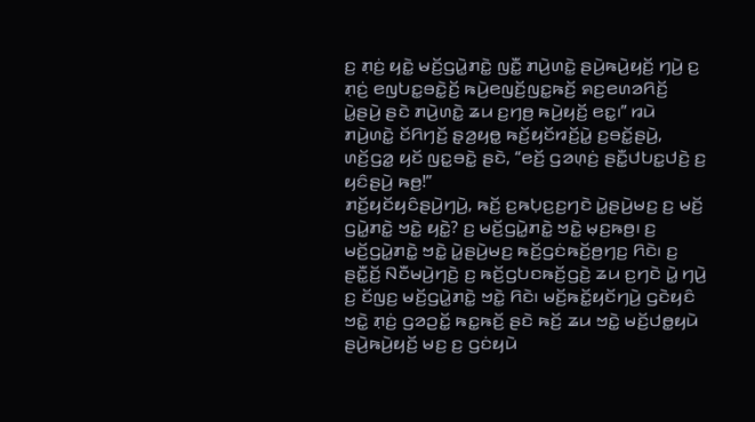ꤢ꤬ ꤊ꤫ꤢꤦ꤬ ꤟꤢꤧ꤭ ꤗꤢꤩ꤬ꤞꤣꤧ꤭ꤊꤢꤧ꤭ ꤜꤢꤪ꤭ ꤊꤣꤧ꤬ꤛꤢꤧ꤭ ꤔꤣꤧ꤬ꤒꤣꤧ꤬ꤟꤢꤩ꤬ ꤚꤣꤧ꤬ ꤢ꤬ ꤊ꤫ꤢꤦ꤬ ꤕꤜꤝꤢ꤭ꤋꤢꤧ꤭ꤢꤩ꤬ ꤒꤣꤧ꤬ꤕꤜꤢꤩ꤬ꤜꤢ꤭ꤒꤢꤩ꤬ ꤎꤢ꤬ꤕꤛꤤꤖꤢꤩ꤬ ꤣꤧ꤭ꤔꤣꤧ꤬ ꤔꤢꤧ ꤊꤣꤧ꤬ꤛꤢꤧ꤭ ꤘꤣ ꤢ꤬ꤚꤥ꤬ ꤒꤣꤧ꤬ꤟꤢꤩ꤬ ꤕꤢ꤭꤯” ꤙꤣꤧ ꤊꤣꤧ꤬ꤛꤢꤧ꤭ ꤢꤩꤖꤚꤢꤩ꤬ ꤔ꤫ꤤ꤬ꤟꤥ꤭ ꤒꤢꤩ꤬ꤟꤢꤩꤙꤢꤩ꤬ꤣꤧ꤭ ꤢ꤬ꤋꤢꤩ꤭ꤔꤣꤧ꤬, ꤛꤢꤩ꤬ꤞꤤ꤭ ꤟꤢꤩ ꤜꤢ꤭ꤋꤢꤧ꤭ ꤔꤢꤧ, “ꤕꤢꤩ꤬ ꤞꤤꤛ꤫ꤢꤦ꤬ ꤔꤢꤪ꤭ꤓꤝꤢ꤭ꤓꤢꤧ꤬ ꤢ꤬ ꤟꤢꤨꤔꤣꤧ꤬ ꤒꤥ꤬!”
ꤊꤢꤩ꤬ꤟꤢꤩꤟꤢꤨꤔꤣꤧ꤬ꤚꤣꤧ꤬, ꤒꤢꤩ꤬ ꤢ꤬ꤒꤝ꤫ꤢ꤬ꤢ꤬ꤚꤢꤧ ꤣꤧ꤭ꤔꤣꤧ꤬ꤗꤢ꤬ ꤢ꤬ ꤗꤢꤩ꤬ ꤞꤣꤧ꤭ꤊꤢꤧ꤭ ꤠꤢꤧ꤭ ꤟꤢꤧ꤭? ꤢ꤬ ꤗꤢꤩ꤬ꤞꤣꤧ꤭ꤊꤢꤧ꤭ ꤠꤢꤧ꤭ ꤗ꤫ꤢ꤬ꤒꤥ꤬꤯ ꤢ꤬ ꤗꤢꤩ꤬ꤞꤣꤧ꤭ꤊꤢꤧ꤭ ꤠꤢꤧ꤭ ꤣꤧ꤭ꤔꤣꤧ꤬ꤗꤢ꤬ ꤒꤢꤩ꤬ꤞꤢꤦꤒꤢꤩ꤬ꤥ꤬ꤚꤢ꤬ ꤖꤢꤧ꤯ ꤢ꤬ ꤔꤢꤪ꤭ꤢꤩ꤬ ꤡꤢꤪꤗꤣꤧ꤬ꤚꤢꤧ꤬ ꤢ꤬ ꤒꤢꤩ꤬ꤞꤝꤢꤒꤢꤩ꤬ꤞꤢꤧ꤬ ꤘꤣ ꤢ꤬ꤚꤢꤧ ꤣꤧ꤭ ꤚꤣꤧ꤬ ꤢ꤬ ꤢꤩꤜꤢ꤬ ꤗꤢꤩ꤬ꤞꤣꤧ꤭ꤊꤢꤧ꤭ ꤠꤢꤧ꤭ ꤖꤢꤧ꤯ ꤗꤢꤩ꤬ꤒꤢꤩ꤭ꤟꤢꤩꤚꤣꤧ꤬ ꤞꤢꤧꤟꤢꤨ ꤠꤢꤧ꤭ ꤊ꤫ꤢꤦ꤬ ꤞꤤꤑꤢꤩ꤭ ꤒꤢ꤭ꤒꤢꤩ꤬ ꤔꤢꤧ ꤒꤢꤩ꤬ ꤘꤣ ꤠꤢꤧ꤭ ꤗꤢꤩ꤬ꤓꤥ꤭ꤟꤣꤧ ꤔꤣꤧ꤬ꤒꤣꤧ꤬ꤟꤢꤩ꤬ ꤗꤢ꤬ ꤢ꤬ ꤞꤢꤦꤟꤣꤧ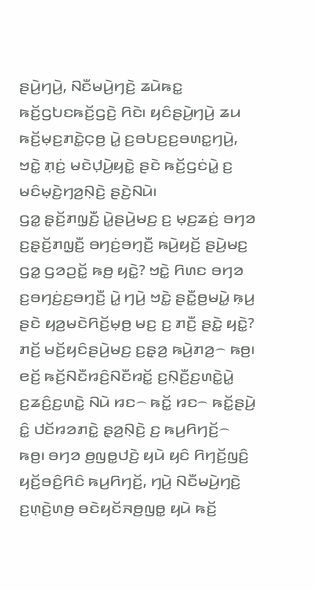ꤔꤣꤧ꤬ꤚꤣꤧ꤬, ꤡꤢꤪꤗꤣꤧ꤬ꤚꤢꤧ꤬ ꤘꤣꤧꤒꤢ꤭ ꤒꤢꤩ꤬ꤞꤝꤢꤒꤢꤩ꤬ꤞꤢꤧ꤬ ꤖꤢꤧ꤯ ꤟꤢꤨꤔꤣꤧ꤬ꤚꤣꤧ꤬ ꤘꤣ ꤒꤢꤩ꤬ꤗ꤫ꤢ꤬ꤊꤢꤧ꤭ꤍ꤫ꤥ꤬ ꤣꤧ꤭ ꤢ꤬ꤋꤝꤢ꤬ꤢ꤬ꤋꤛꤢ꤭ꤚꤣꤧ꤬, ꤠꤢꤧ꤭ ꤊ꤫ꤢꤦ꤬ ꤗꤢꤧꤓ꤫ꤣꤧ꤬ꤟꤢꤧ꤭ ꤔꤢꤧ ꤒꤢꤩ꤬ꤞꤢꤦꤣꤧ꤭ ꤢ꤬ ꤗꤢꤨꤗ꤫ꤢꤧ꤬ꤚꤤ꤬ꤡ꤫ꤢꤧ꤬ ꤔꤢꤧ꤬ꤡꤣꤧ꤯
ꤞꤤ꤭ ꤔ꤫ꤢꤩ꤬ꤊꤜ꤫ꤢꤪ꤬ ꤣꤧ꤭ꤔꤣꤧ꤬ꤗꤢ꤬ ꤢ꤬ ꤗ꤫ꤢ꤬ꤘꤢꤦ꤬ ꤋꤚꤤ ꤢ꤬ꤔ꤫ꤢꤩ꤬ꤊꤜ꤫ꤢꤪ꤬ ꤋꤚꤢꤦ꤬ꤋꤚ꤫ꤢꤪ꤬ ꤒꤣꤧ꤬ꤟꤢꤩ꤬ ꤔꤣꤧ꤬ꤗꤢ꤬ ꤞꤤ꤭ ꤞꤤꤑꤢꤩ꤭ ꤒꤥ꤬ ꤟꤢꤧ꤭? ꤠꤢꤧ꤭ ꤖꤛꤢ ꤋꤚꤤ ꤢ꤬ꤋꤚꤢꤦ꤬ꤢ꤬ꤋꤚ꤫ꤢꤪ꤬ ꤣꤧ꤭ ꤚꤣꤧ꤬ ꤠꤢꤧ꤭ ꤔꤢꤪ꤭ꤥ꤬ꤗꤣꤧ꤭ ꤒ꤫ꤣ꤬ ꤔꤢꤧ ꤟꤤ꤬ꤗꤢꤧꤖꤢꤩ꤬ꤗ꤫ꤥ꤬ ꤗꤢ꤬ ꤢ꤬ ꤊꤢꤪ꤬ ꤔꤢꤧ꤭ ꤟꤢꤧ꤭? ꤊꤢꤩ꤬ ꤗꤢꤩ꤬ꤟꤢꤨꤔꤣꤧ꤬ꤗꤢ꤬ ꤢ꤬ꤔ꤫ꤤ꤬ ꤒꤣꤧ꤬ꤊꤤ꤬꤮ ꤒꤥ꤬꤯
ꤕꤢꤩ꤬ ꤒꤢꤩ꤬ꤡꤢꤪꤙꤢꤨ꤬ꤡꤢꤪꤙꤢꤩ꤭ ꤢ꤬ꤡ꤫ꤢꤪ꤬ꤢ꤬ꤛꤢꤧ꤭ꤣꤧ꤭ ꤢ꤬ꤘꤢꤨ꤬ꤢ꤬ꤛꤢꤧ꤭ ꤡꤣꤧ ꤙꤢ꤮ ꤒꤢꤩ꤭ ꤙꤢ꤮ ꤒꤢꤩ꤭ꤔꤣꤧ꤬ ꤢꤨ꤭ ꤓꤢꤩꤙꤤꤊꤢꤧ꤭ ꤔ꤫ꤤ꤬ꤡ꤫ꤢꤧ꤬ ꤢ꤬ ꤒꤣ꤬ꤖꤚꤢꤩ꤬꤮ ꤒꤥ꤬꤯ ꤋꤚꤤ ꤥ꤬ꤜꤥ꤭ꤓꤢꤧ꤬ ꤟꤣꤧ ꤟꤢꤨ ꤖꤚꤢꤩ꤬ꤜꤢꤨ꤬ ꤟꤢꤩ꤬ꤋꤢꤨ꤬ꤖꤢꤨ ꤒꤣ꤬ꤖꤚꤢꤩ꤬, ꤚꤣꤧ꤬ ꤡꤢꤪꤗꤣꤧ꤬ꤚꤢꤧ꤬ ꤢ꤬ꤛ꤫ꤢꤧ꤬ꤛꤥ꤬ ꤋꤢꤧꤟꤢꤩꤏꤥ꤬ꤜꤥ꤭ ꤟꤣꤧ ꤒꤢꤩ꤬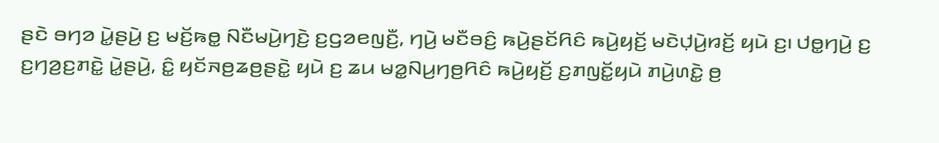ꤔꤢꤧ ꤋꤚꤤ ꤣꤧ꤭ꤔꤣꤧ꤬ ꤢ꤬ ꤗꤢꤩ꤬ꤒꤥ꤭ ꤡꤢꤪꤗꤣꤧ꤬ꤚꤢꤧ꤬ ꤢ꤬ꤞꤤꤕꤜꤢꤪ꤬, ꤚꤣꤧ꤬ ꤗꤢꤪꤋꤢꤨ꤬ ꤒꤣꤧ꤬ꤔꤢꤩꤖꤢꤨ ꤒꤣꤧ꤬ꤟꤢꤩ꤬ ꤗꤢꤧꤓ꤫ꤣꤧ꤬ꤙꤢꤩ꤬ ꤟꤣꤧ ꤢ꤬꤯ ꤓꤥ꤭ꤚꤣꤧ꤬ ꤢ꤬ ꤢ꤬ꤚꤤ꤬ꤢ꤬ꤊꤢꤧ꤭ ꤣꤧ꤭ꤔꤣꤧ꤬, ꤢꤨ꤭ ꤟꤢꤩꤏꤥ꤬ꤘꤥ꤬ꤔꤢꤧ꤭ ꤟꤣꤧ ꤢ꤬ ꤘꤣ ꤗꤤ꤭ꤡꤣ꤬ꤚꤥ꤬ꤖꤢꤨ ꤒꤣꤧ꤬ꤟꤢꤩ꤬ ꤢ꤬ꤊꤜꤢꤩ꤭ꤟꤣꤧ ꤊꤣꤧ꤬ꤛꤢꤧ꤭ ꤥ꤬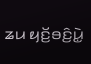ꤘꤣ ꤟꤢꤩ꤬ꤋꤢꤨ꤬ꤣꤧ꤭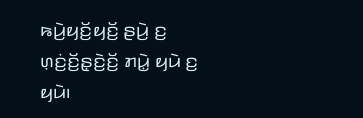ꤒꤣꤧ꤬ꤟꤢꤩ꤬ꤟꤢꤩ꤬ ꤔꤣꤧ꤬ ꤢ꤬ ꤛ꤫ꤢꤦ꤬ꤢꤩ꤬ꤔ꤫ꤢꤧ꤬ꤢꤩ꤬ ꤊꤣꤧ꤭ ꤟꤣꤧ ꤢ꤬ ꤟꤣꤧ꤯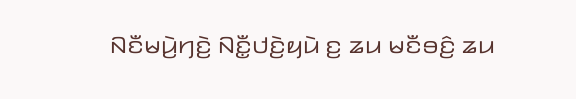ꤡꤢꤪꤗꤣꤧ꤬ꤚꤢꤧ꤬ ꤡꤢꤪ꤭ꤓꤢꤧ꤬ꤟꤣꤧ ꤢ꤬ ꤘꤣ ꤗꤢꤪꤋꤢꤨ꤬ ꤘꤣ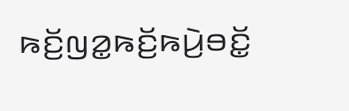ꤒꤢꤩ꤬ꤜꤤ꤭ꤒꤢꤩ꤬ꤒꤣꤧ꤬ꤋꤢꤩ꤭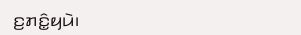ꤢ꤬ꤊꤢꤨ꤭ꤟꤣꤧ꤯